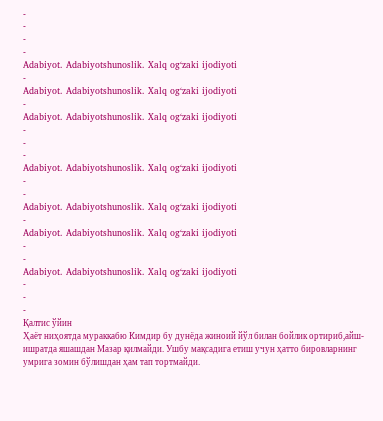-
-
-
-
Adabiyot. Adabiyotshunoslik. Xalq og‘zaki ijodiyoti
-
Adabiyot. Adabiyotshunoslik. Xalq og‘zaki ijodiyoti
-
Adabiyot. Adabiyotshunoslik. Xalq og‘zaki ijodiyoti
-
-
-
Adabiyot. Adabiyotshunoslik. Xalq og‘zaki ijodiyoti
-
-
Adabiyot. Adabiyotshunoslik. Xalq og‘zaki ijodiyoti
-
Adabiyot. Adabiyotshunoslik. Xalq og‘zaki ijodiyoti
-
-
Adabiyot. Adabiyotshunoslik. Xalq og‘zaki ijodiyoti
-
-
-
Қалтис ўйин
Ҳаёт ниҳоятда мураккабю Кимдир бу дунёда жиноий йўл билан бойлик ортириб,айш-ишратда яшашдан Мазар қилмайди. Ушбу мақсадига етиш учун ҳатто бировларнинг умрига зомин бўлишдан ҳам тап тортмайди.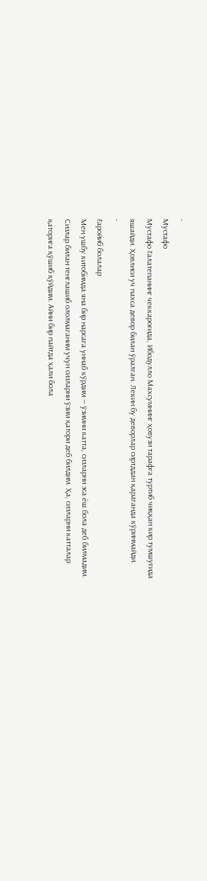-
Мустафо
Мустафо Галатепанинг чеккароғида, Ибодулло Махсумнинг ҳовузи тарафга туртиб чиққан кир тумшуғида яшайди. Ҳовлиси уч пахса девор билан ўралган. Лекин бу деворлар сиртддан қараганда кўринмайди.
-
Ғаройиб болалар
Мен ушбу китобимда яна бир нарсага уннаб кўрдим — ўзимни катта, сизларни эса ёш бола деб билмадим. Сизлар билан тенглашиб ололмаганим учун сизларни ўзим қатори деб билдим. Ҳа, сизларни катталар қаторига қўшиб қўйдим. Айни бир пайтда ҳали бола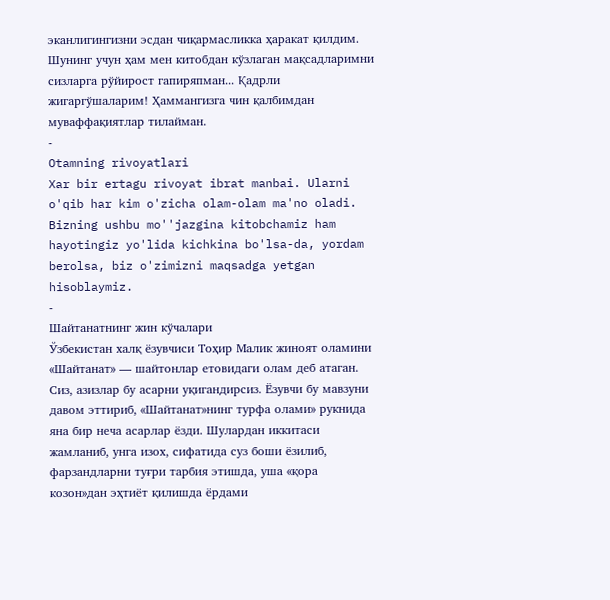эканлигингизни эсдан чиқармасликка ҳаракат қилдим. Шунинг учун ҳам мен китобдан кўзлаган мақсадларимни сизларга рўйирост гапиряпман... Қадрли жигаргўшаларим! Ҳаммангизга чин қалбимдан муваффақиятлар тилайман.
-
Otamning rivoyatlari
Xar bir ertagu rivoyat ibrat manbai. Ularni o'qib har kim o'zicha olam-olam ma'no oladi. Bizning ushbu mo''jazgina kitobchamiz ham hayotingiz yo'lida kichkina bo'lsa-da, yordam berolsa, biz o'zimizni maqsadga yetgan hisoblaymiz.
-
Шайтанатнинг жин кўчалари
Ўзбекистан халқ ёзувчиси Тоҳир Малик жиноят оламини «Шайтанат» — шайтонлар етовидаги олам деб атаган. Сиз, азизлар бу асарни уқигандирсиз. Ёзувчи бу мавзуни давом эттириб, «Шайтанат»нинг турфа олами» рукнида яна бир неча асарлар ёзди. Шулардан иккитаси жамланиб, унга изох, сифатида суз боши ёзилиб, фарзандларни туғри тарбия этишда, уша «қора козон»дан эҳтиёт қилишда ёрдами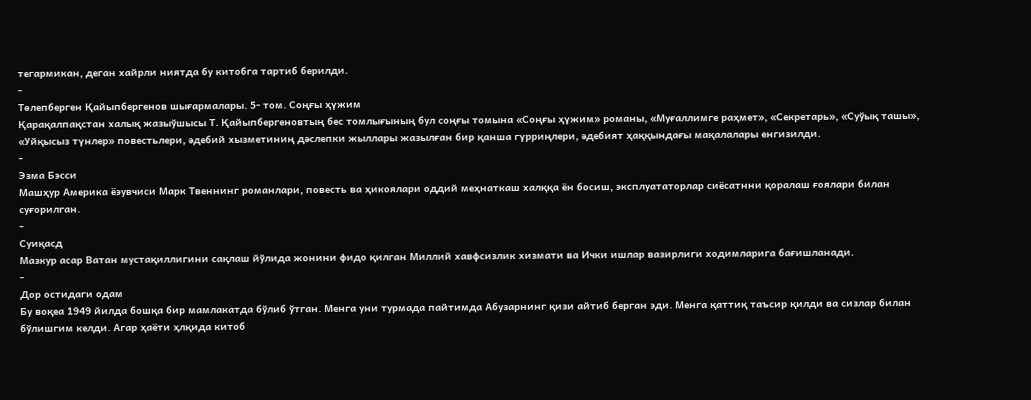тегармикан, деган хайрли ниятда бу китобга тартиб берилди.
-
Төлепберген Қайыпбергенов шығармалары. 5- том. Соңғы ҳүжим
Қарақалпақстан халық жазыўшысы Т. Қайыпбергеновтың бес томлығының бул соңғы томына «Соңғы ҳүжим» романы, «Муғаллимге раҳмет», «Секретарь», «Суўық ташы», «Уйқысыз түнлер» повестьлери, әдебий хызметиниң дәслепки жыллары жазылған бир қанша гүрриңлери, әдебият ҳаққындағы мақалалары енгизилди.
-
Эзма Бэсси
Машҳур Америка ёэувчиси Марк Твеннинг романлари, повесть ва ҳикоялари оддий меҳнаткаш халққа ён босиш, эксплуататорлар сиёсатнни қоралаш ғоялари билан суғорилган.
-
Суиқасд
Мазкур асар Ватан мустақиллигини сақлаш йўлида жонини фидо қилган Миллий хавфсизлик хизмати ва Ички ишлар вазирлиги ходимларига бағишланади.
-
Дор остидаги одам
Бу воқеа 1949 йилда бошқа бир мамлакатда бўлиб ўтган. Менга уни турмада пайтимда Абузарнинг қизи айтиб берган эди. Менга қаттиқ таъсир қилди ва сизлар билан бўлишгим келди. Агар ҳаёти ҳлқида китоб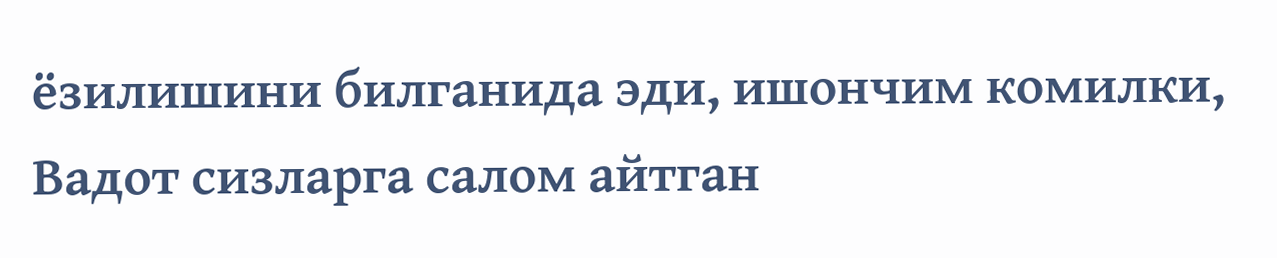ёзилишини билганида эди, ишончим комилки, Вадот сизларга салом айтган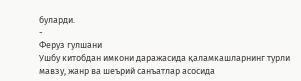буларди.
-
Феруз гулшани
Ушбу китобдан имкони даражасида қаламкашларнинг турли мавзу, жанр ва шеърий санъатлар асосида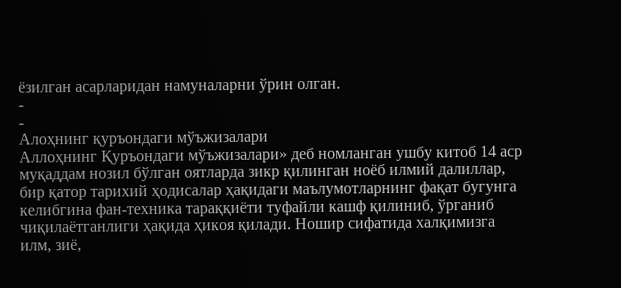ёзилган асарларидан намуналарни ўрин олган.
-
-
Алоҳнинг қуръондаги мўъжизалари
Аллоҳнинг Қуръондаги мўъжизалари» деб номланган ушбу китоб 14 аср муқаддам нозил бўлган оятларда зикр қилинган ноёб илмий далиллар, бир қатор тарихий ҳодисалар ҳақидаги маълумотларнинг фақат бугунга келибгина фан-техника тараққиёти туфайли кашф қилиниб, ўрганиб чиқилаётганлиги ҳақида ҳикоя қилади. Ношир сифатида халқимизга илм, зиё,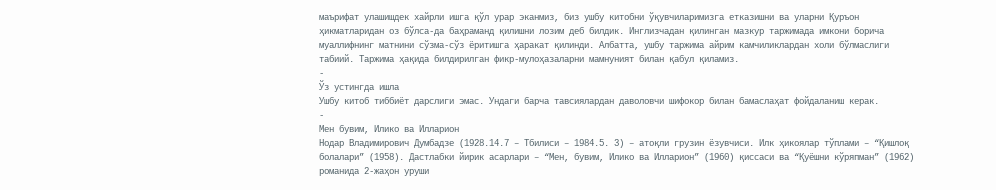маърифат улашишдек хайрли ишга қўл урар эканмиз, биз ушбу китобни ўқувчиларимизга етказишни ва уларни Қуръон ҳикматларидан оз бўлса-да баҳраманд қилишни лозим деб билдик. Инглизчадан қилинган мазкур таржимада имкони борича муаллифнинг матнини сўзма-сўз ёритишга ҳаракат қилинди. Албатта, ушбу таржима айрим камчиликлардан холи бўлмаслиги табиий. Таржима ҳақида билдирилган фикр-мулоҳазаларни мамнуният билан қабул қиламиз.
-
Ўз устингда ишла
Ушбу китоб тиббиёт дарслиги эмас. Ундаги барча тавсиялардан даволовчи шифокор билан бамаслаҳат фойдаланиш керак.
-
Мен бувим, Илико ва Илларион
Нодар Владимирович Думбадзе (1928.14.7 – Тбилиси – 1984.5. 3) – атоқли грузин ёзувчиси. Илк ҳикоялар тўплами – “Қишлоқ болалари” (1958). Дастлабки йирик асарлари – “Мен, бувим, Илико ва Илларион” (1960) қиссаси ва “Қуёшни кўряпман” (1962) романида 2-жаҳон уруши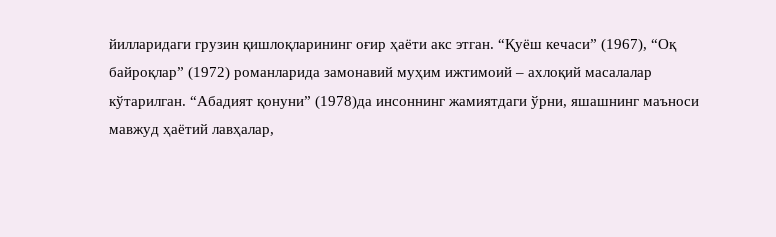йилларидаги грузин қишлоқларининг оғир ҳаёти акс этган. “Қуёш кечаси” (1967), “Оқ байроқлар” (1972) романларида замонавий муҳим ижтимоий – ахлоқий масалалар кўтарилган. “Абадият қонуни” (1978)да инсоннинг жамиятдаги ўрни, яшашнинг маъноси мавжуд ҳаётий лавҳалар,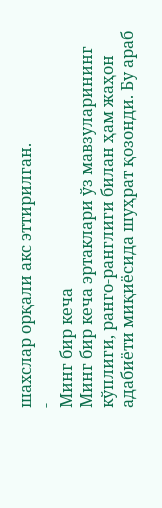шахслар орқали акс эттирилган.
-
Минг бир кеча
Минг бир кеча эртаклари ўз мавзуларининг кўплиги, ранго-ранглиги билан ҳам жаҳон адабиёти миқиёсида шуҳрат қозонди. Бу араб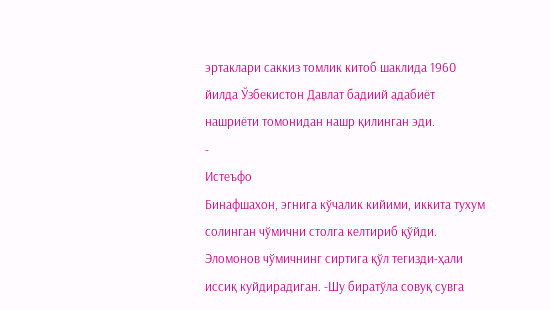эртаклари саккиз томлик китоб шаклида 1960 йилда Ўзбекистон Давлат бадиий адабиёт нашриёти томонидан нашр қилинган эди.
-
Истеъфо
Бинафшахон, эгнига кўчалик кийими, иккита тухум солинган чўмични столга келтириб қўйди. Эломонов чўмичнинг сиртига қўл тегизди-ҳали иссиқ куйдирадиган. -Шу биратўла совуқ сувга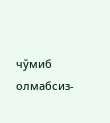чўмиб олмабсиз-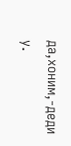да,хоним,-деди у.